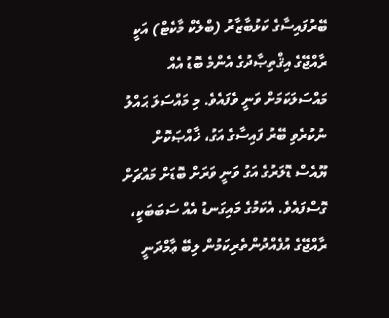ބޭރުފައިސާގެ ކަޅުބާޒާރު (ބްލެކް މާކެޓް) އަކީ ރާއްޖޭގެ އިޤްތިޞާދުގެ އެންމެ ބޮޑު އެއް މައްސަލަކަމަށް ވަނީ ވެފައެވެ. މި މައްސަލަ ޙައްލު ނުކުރެވި ބޭރު ފައިސާގެ އަގު، ޚާއްޞަކޮށް ޔޫއެސް ޑޮލަރުގެ އަގު ވަނީ ވަރަށް ބޮޑަށް މައްޗަށް ގޮސްފައެވެ. އެކަމުގެ މައިގަނޑު އެއް ސަބަބަކީ، ރާއްޖޭގެ އުފެއްދުންތެރިކަމުން ލިބޭ ޢާމްދަނީ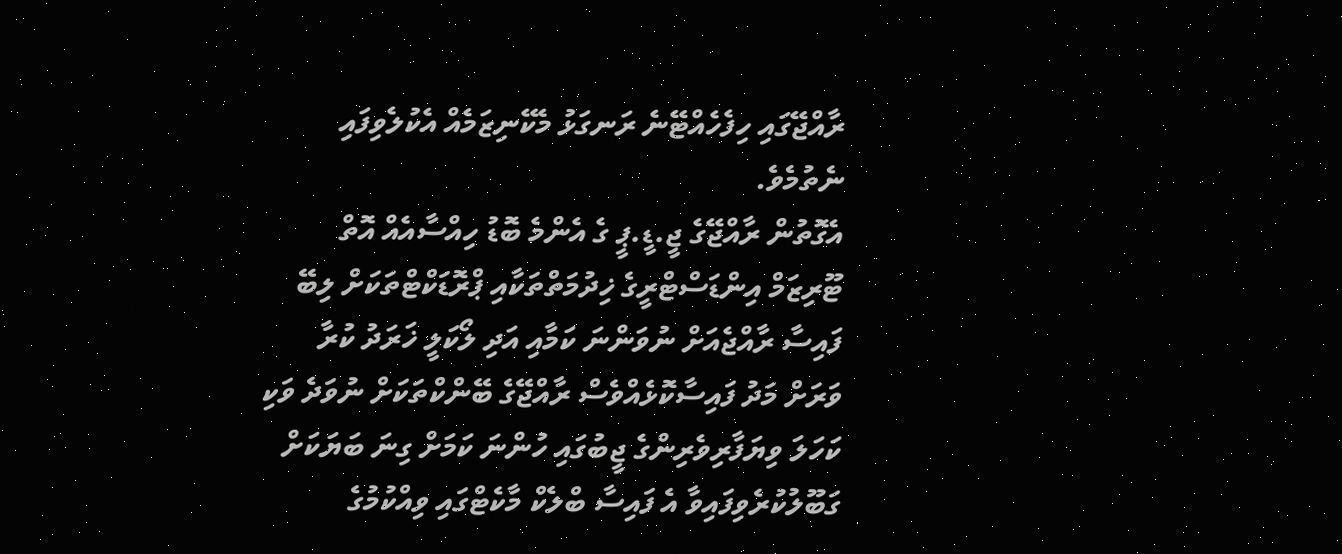ރާއްޖޭގައި ހިފެހެއްޓޭނެ ރަނގަޅު މެކޭނިޒަމެއް އެކުލެވިފައި ނެތުމެވެ.
އެގޮތުން ރާއްޖޭގެ ޖީ.ޑީ.ޕީ ގެ އެންމެ ބޮޑު ހިއްސާއެއް އޮތް ޓޫރިޒަމް އިންޑަސްޓްރީގެ ޚިދުމަތްތަކާއި ޕްރޮޑަކްޓްތަކަށް ލިބޭ ފައިސާ ރާއްޖެއަށް ނުވަންނަ ކަމާއި އަދި ލޯކަލީ ޚަރަދު ކުރާ ވަރަށް މަދު ފައިސާކޮޅެއްވެސް ރާއްޖޭގެ ބޭންކްތަކަށް ނުވަދެ ވަކި ކަހަލަ ވިޔަފާރިވެރިންގެ ޖީބުގައި ހުންނަ ކަމަށް ގިނަ ބަޔަކަށް ގަބޫލުކުރެވިފައިވާ އެ ފައިސާ ބްލެކް މާކެޓްގައި ވިއްކުމުގެ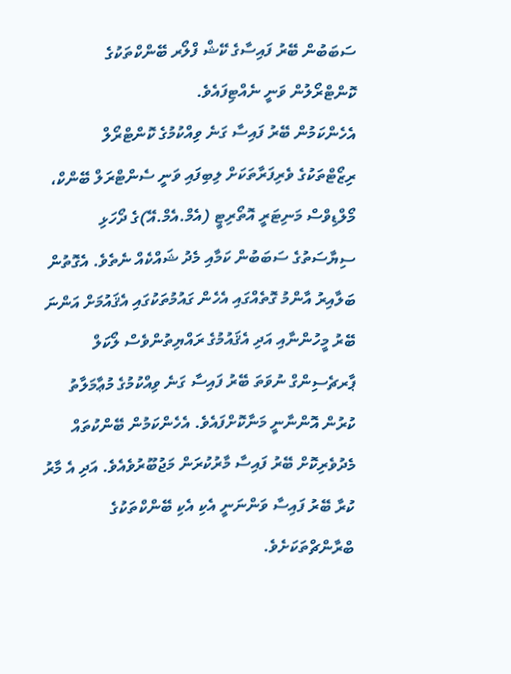ސަބަބުން ބޭރު ފައިސާގެ ކޭޝް ފްލޯރ ބޭންކްތަކުގެ ކޮންޓްރޯލުން ވަނީ ނެއްޓިފައެވެ.
އެހެންކަމުން ބޭރު ފައިސާ ގަނެ ވިއްކުމުގެ ކޮންޓްރޯލް ރިޒޯޓްތަކުގެ ވެރިފަރާތަކަށް ލިބިފައި ވަނީ ސެންޓްރަލް ބޭންކް، މޯލްޑިވްސް މަނިޓަރީ އޮތޯރިޓީ (އެމް.އެމް.އޭ)ގެ ދޯހަޅި ސިޔާސަތުގެ ސަބަބުން ކަމާއި މެދު ޝައްކެއް ނެތެވެ. އެގޮތުން ބަލާއިރު އާންމު ގޮތެއްގައި އެހެން ގައުމުތަކުގައި އެޤައުމަށް އަންނަ ބޭރު މީހުންނާއި އަދި އެޤައުމުގެ ރައްޔިތުންވެސް ލޯކަލް ޕާރޗެސިންގް ނުވަތަ ބޭރު ފައިސާ ގަނެ ވިއްކުމުގެ މުޢާމަލާތު ކުރުން އޮންނާނީ މަނާކޮށްފައެވެ. އެހެންކަމުން ބޭންކުތައް މެދުވެރިކޮށް ބޭރު ފައިސާ މާރުކުރަން މަޖުބޫރުވެއެވެ. އަދި އެ މާރު ކުރާ ބޭރު ފައިސާ ވަންނަނީ އެކި އެކި ބޭންކްތަކުގެ ބްރާންޗްތަކަށެވެ.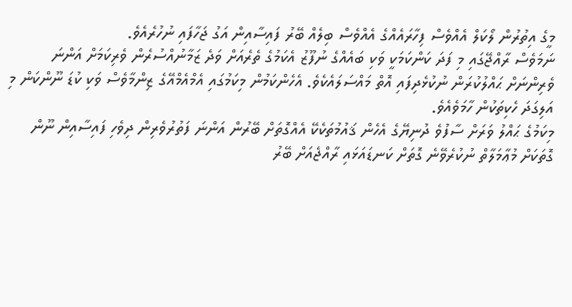މީގެ އިތުރުން ލޯކަލް އެއްވެސް ފިހާރައެއްގެ އެއްވެސް ބިލެއް ބޭރު ފައިސާއިން އަގު ޖަހާފައި ނުހުރެއެވެ.
ނަމަވެސް ރާއްޖޭގައި މި ފަދަ ކަންކަމަކީ ވަކި ބައެއްގެ ނުފޫޒު އެކަމުގެ ތެރެއަށް ވަދެ ޒަމާނުއްސުރެން ވެރިކަމަށް އަންނަ ވެރިންނަށް ޙައްލުކުރަން ނުކުޅެދިފައި އޮތް މައްސަލައެކެވެ. އެހެންކަމުން މިކަމުގައި އެމްއެމްއޭގެ ޒިންމާވެސް ވަކި ކުޑަ ނޫންކަން މި އަލިގަދަ ހެކިތަކުން ހާމަވެއެވެ.
މިކަމުގެ ޙައްލު ވަރަށް ސާފުވެ ދުނިޔޭގެ އެހެން ޤައުމުތަކެކޭ އެއްގޮތަށް ބޭރުން އަންނަ ފަތުރުވެރިން ދިވެހި ފައިސާއިން ނޫން ގޮތަކަށް މުޢާމަލާތް ނުކުރެވޭނެ ގޮތަށް ކަނޑައަޅައި ރާއްޖެއަށް ބޭރު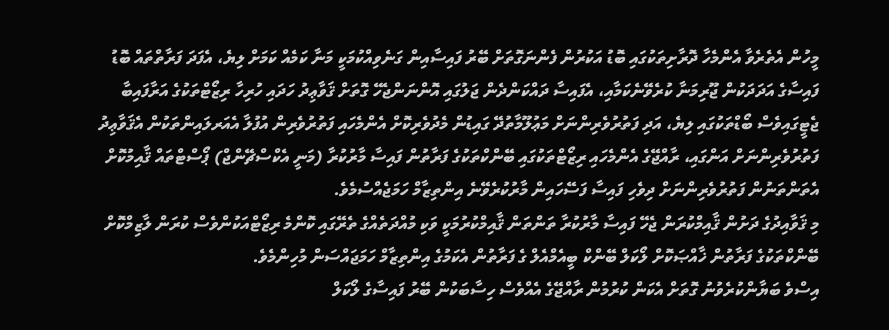މީހުން އެތެރެވާ އެންމެހާ ދޮރާށިތަކުގައި ބޮޑު އަކުރުން ފެންނަގޮތަށް ބޭރު ފައިސާއިން ގަނެވިއްކުމަކީ މަނާ ކަމެއް ކަމަށް ލިޔެ، އެފަދަ ފަރާތްތައް ބޮޑު ފައިސާގެ އަދަދަކުން ޖޫރިމަނާ ކުރެވޭނެކަމާއި، އެފައިސާ ދައްކަންދެން ޖަލުގައި އޮންނަންޖެހޭ ގޮތަށް ޤަވާޢިދު ހަދައި ހުރިހާ ރިޒޯޓްތަކުގެ އަރާފައިބާ ޖެޓީގައިވެސް ބޯޑްތަކުގައި ލިޔެ، އަދި ފަތުރުވެރިންނަށް މަޢުލޫމާތުދޭ ގައިޑުން މެދުވެރިކޮށް އެންމެހައި ފަތުރުވެރިން އުފުލާ އެއަރލައިންތަކުން އެޤަވާޢިދު ފަތުރުވެރިންނަށް އަންގައި، ރާއްޖޭގެ އެންމެހައި ރިޒޯޓްތަކުގައި ބޭންކްތަކުގެ ފަރާތުން ފައިސާ މާރުކުރާ (މަނީ އެކްސްޗޭންޖް) ޕޯސްޓްތައް ޤާއިމުކޮށް އެތަންތަނުން ފަތުރުވެރިންނަށް ދިވެހި ފައިސާ ފަސޭހައިން މާރުކުރެވޭނެ އިންތިޒާމް ހަމަޖެއްސުމެވެ.
މި ޤަވާއިދުގެ ދަށުން ޤާއިމްކުރަން ޖެހޭ ފައިސާ މާރުކުރާ ތަންތަން ޤާއިމްކުރުމަކީ ވަކި މުއްދަތެއްގެ ތެރޭގައި ކޮންމެ ރިޒޯޓްއަކުންވެސް ކުރަން ލާޒިމްކޮށް ބޭންކްތަކުގެ ފަރާތުން ޚާއްޞަކޮށް ލޯކަލް ބޭންކް ބީއެމްއެލް ގެ ފަރާތުން އެކަމުގެ އިންތިޒާމް ހަމަޖައްސަން މުހިންމެވެ.
އިސްވެ ބަޔާންކުރެވުނު ގޮތަށް އެކަން ކުރުމުން ރާއްޖޭގެ އެއްވެސް ހިސާބަކުން ބޭރު ފައިސާގެ ލޯކަލް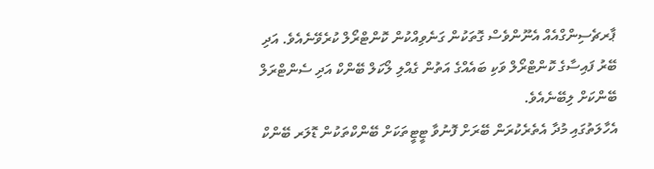ޕާރޗެސިންގްއެއް އެނޫންވެސް ގޮތަކުން ގަނެވިއްކުން ކޮންޓްރޯލް ކުރެވޭނެއެވެ. އަދި ބޭރު ފައިސާގެ ކޮންޓްރޯލް ވަކި ބައެއްގެ އަތުން ގެއްލި ލޯކަލް ބޭންކް އަދި ސެންޓްރަލް ބޭންކަށް ލިބޭނެއެވެ.
އެހާލަތުގައި މުދާ އެތެރެކުރަން ބޭރަށް ފޮނުވާ ޓީޓީތަކަށް ބޭންކްތަކުން ޑޮލަރ ބޭންކް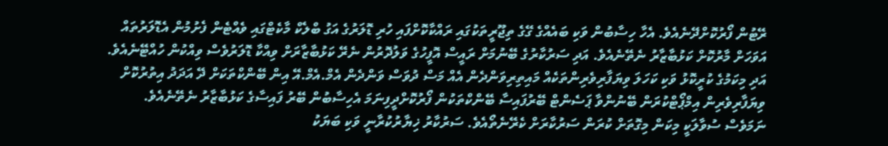ރޭޓުން ފޯރުކޮށްދޭނެއެވެ. އެހާ ހިސާބުން ވަކި ބައެއްގެ ގޭގެ ތިޖޫރީތަކުގައި ރައްކާކޮށްފައި ހުރި ޑޮލަރުގެ އަގު ބްލެކް މާކެޓްގައި ވެއްޓެން ފެށުމުން އެޑޮލަރުތައް އަވަހަށް މާރުކޮށް ކަޅުބާޒާރު ނެތޭނެއެވެ. އަދި ސަރުކާރުގެ ބޭނުމަށް ރައީސް އޮފީހުގެ ވަލުދޮރުން ނެރޭ ކަޅުބާޒާރަށް ވިއްކާ ޑޮލަރުވެސް ވިއްކުން ހުއްޓޭނެއެވެ. އަދި މިކަމުގެ ކުރީކޮޅު ވަކި ކަހަލަ ވިޔަފާރިވެރިންތަކެއް މައިތިރިވަންދެން އެއް މަސް ދުވަސް ވަންދެން އެމް.އެމް.އޭ އިން ބޭންކްތަކަށް ދޭ އަދަދު އިތުރުކޮށް ވިޔަފާރިވެރިން އިމްޕޯޓްކުރަން ބޭނުންވާ ޕަސެންޓް ބޭރުފައިސާ ބޭންކްތަކުން ފޯރުކޮށްދީފިނަމަ އެހިސާބުން ބޭރު ފައިސާގެ ކަޅުބާޒާރު ނެތޭނެއެވެ.
ނަމަވެސް ސުވާލަކީ މިކަން މިގޮތަށް ކުރަން ސަރުކާރަށް ކެރޭނެތޯއެވެ. ސަރުކާރު ޚިޔާރުކުރާނީ ވަކި ބަޔަކު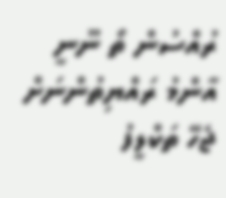ރުއްސުން ތޯ ނޫނީ އާންމު ރައްޔިތުންނަށް ޖެހޭ ތަކްލީފު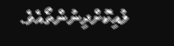ލުއިކޮށްދިނުންތޯއެވެ.